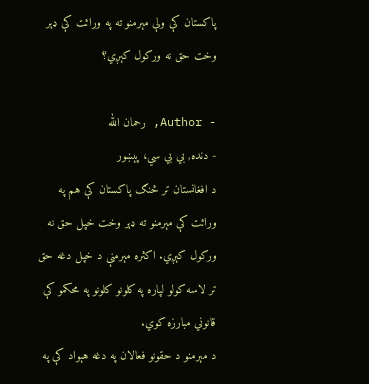پاکستان کې ولې مېرمنو ته په وراثت کې ډېر وخت حق نه ورکول کېږي؟

- Author, رحمان الله
- دنده, بي بي سي، پېښور
د افغانستان تر څنګ پاکستان کې هم په وراثت کې مېرمنو ته ډېر وخت خپل حق نه ورکول کېږي. اکثره مېرمنې د خپل دغه حق تر لاسه کولو لپاره په کلونو کلونو په محکمو کې قانوني مبارزه کوي.
د مېرمنو د حقونو فعالان په دغه هېواد کې په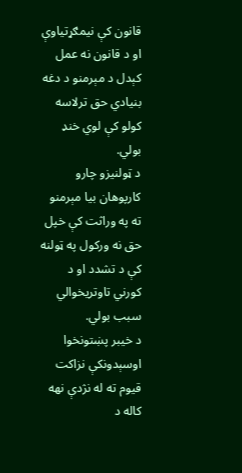قانون کې نيمګړتياوې او د قانون نه عمل کېدل د مېرمنو د دغه بنيادي حق ترلاسه کولو کې لوي خنډ بولي.
د ټولنيزو چارو کارپوهان بيا مېرمنو ته په وراثت کې خپل حق نه ورکول په ټولنه کې د تشدد او د کورني تاوتريخوالي سبب بولي.
د خيبر پښتونخوا اوسېدونکې نزاکت قيوم ته له نژدې نهه کاله د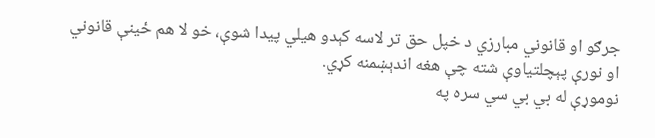جرګو او قانوني مبارزي د خپل حق تر لاسه کېدو هيلي پيدا شوې، خو لا هم ځينې قانوني او نورې پېچلتياوې شته چې هغه اندېښمنه کړي.
نوموړې له بي بي سي سره په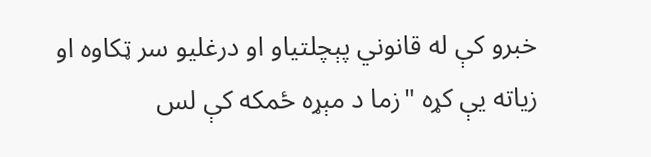خبرو کې له قانوني پېچلتياو او درغليو سر ټکاوه او زياته يې کړه "زما د مېړه ځمکه کې لس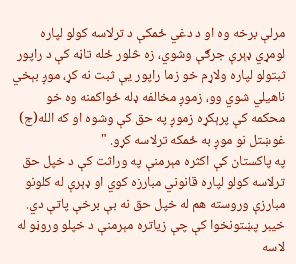مرلې برخه وه او د دغي ځمکې د ترلاسه کولو لپاره لومړي ډېرې جرګې وشوي، زه څلور ځله تاڼه کې د راپور ثبتولو لپاره ولاړم خو زما راپور یې ثبت نه کړ، موږ بېخي ناهيلي شوي وو، زموږ مخالفه ډله ځواکمنه وه خو محکمه کې پرېکړه زموږ په حق کې وشوه او که الله(ج) غوښتل نو موږ به ځمکه ترلاسه کړو. "
په پاکستان کې اکثره مېرمنې په وراثت کې د خپل حق ترلاسه کولو لپاره قانوني مبارزه کوي او ډېرې له کلونو مبارزې وروسته هم له خپل حق نه بې برخې پاتې دي.
خيبر پښتونخوا کې چې زياتره مېرمنې د خپلو وروڼو له لاسه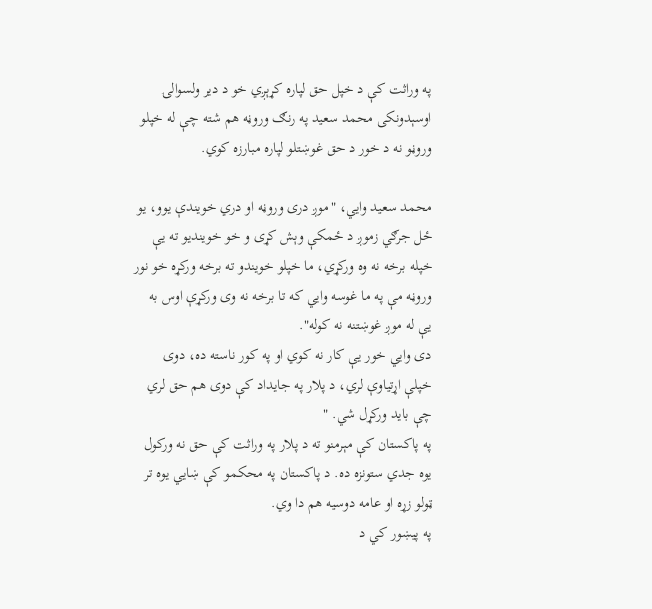په وراثت کې د خپل حق لپاره کړېږي خو د دير ولسوالۍ اوسېدونکی محمد سعيد په رنګ وروڼه هم شته چې له خپلو وروڼو نه د خور د حق غوښتلو لپاره مبارزه کوي.

محمد سعيد وايي، "موږ دری وروڼه او دري خويندې يوو، يو ځل جرګي زموږ د ځمکې وېش کړی و خو خوينديو ته يې خپله برخه نه وه ورکړي، ما خپلو خويندو ته برخه ورکړه خو نور وروڼه مې په ما غوسه وايي که تا برخه نه وی ورکړې اوس به يې له موږ غوښتنه نه کوله".
دی وايي خور يې کار نه کوي او په کور ناسته ده، دوی خپلې اړتياوې لري، د پلار په جايداد کې دوی هم حق لري چې بايد ورکړل شي. "
په پاکستان کې مېرمنو ته د پلار په وراثت کې حق نه ورکول يوه جدي ستونزه ده. د پاکستان په محکمو کې ښايي يوه تر ټولو زړه او عامه دوسيه هم دا وي.
په پيښور کي د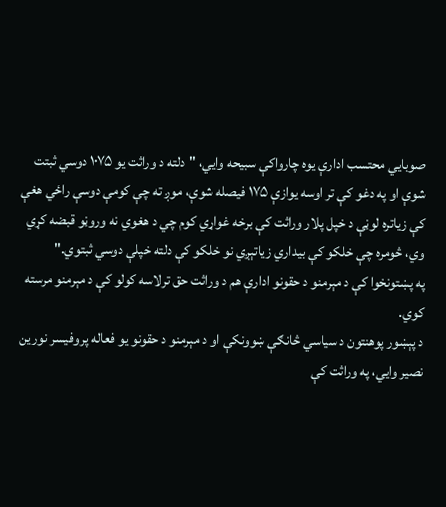صوبايي محتسب ادارې يوه چارواکې سبيحه وايي، "دلته د وراثت يو ۱۰۷۵ دوسي ثبتت شوې او په دغو کې تر اوسه يوازې ۱۷۵ فيصله شوې، موږ ته چې کومې دوسې راځي هغې کې زياتره لوڼې د خپل پلار وراثت کې برخه غواړي کوم چي د هغوي نه وروڼو قبضه کړي وي، څومره چې خلکو کې بيداري زياتېږي نو خلکو کې دلته خپلې دوسي ثبتوي."
په پښتونخوا کې د مېرمنو د حقونو ادارې هم د وراثت حق ترلاسه کولو کې د مېرمنو مرسته کوي.
د پېښور پوهنتون د سياسي څانګې ښوونکې او د مېرمنو د حقونو يو فعاله پروفيسر نورين نصير وايي، په وراثت کې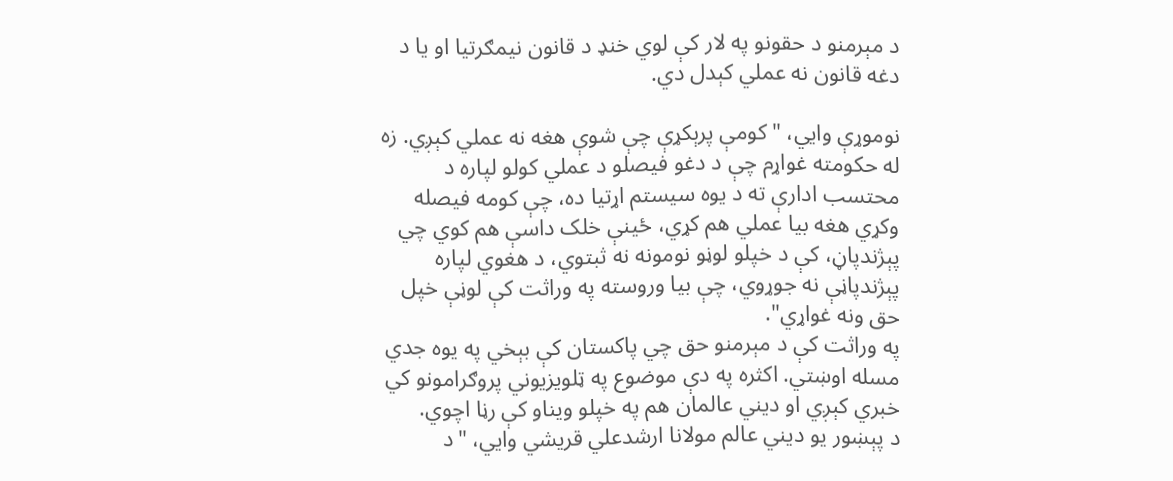د مېرمنو د حقونو په لار کې لوي خنډ د قانون نيمګرتيا او يا د دغه قانون نه عملي کېدل دي.

نوموړې وايي، "کومې پرېکړې چې شوې هغه نه عملي کېږي. زه له حکومته غواړم چې د دغو فيصلو د عملي کولو لپاره د محتسب ادارې ته د يوه سیستم اړتيا ده، چې کومه فيصله وکړي هغه بيا عملي هم کړي، ځينې خلک داسې هم کوي چي پېژندپاڼ، کې د خپلو لوڼو نومونه نه ثبتوي، د هغوي لپاره پېژندپاڼې نه جوړوي، چې بيا وروسته په وراثت کې لوڼې خپل حق ونه غواړي".
په وراثت کې د مېرمنو حق چي پاکستان کې بېخي په يوه جدي مسله اوښتي. اکثره په دې موضوع په ټلويزيوني پروګرامونو کي خبري کېږي او ديني عالمان هم په خپلو ويناو کې رڼا اچوي.
د پېښور يو ديني عالم مولانا ارشدعلي قريشي وايي، "د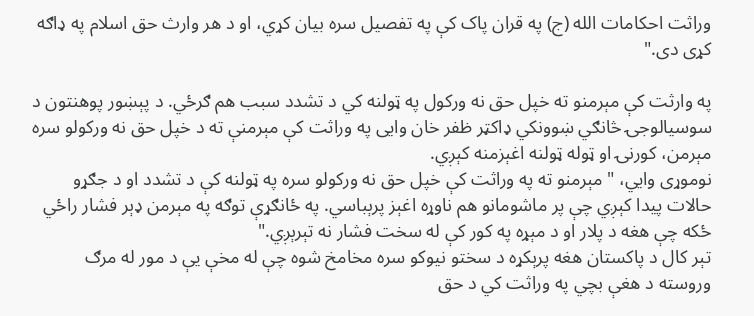وراثت احکامات الله (ج) په قران پاک کې په تفصيل سره بيان کړي، او د هر وارث حق اسلام په ډاګه کړی دی."

په وارثت کې مېرمنو ته خپل حق نه ورکول په ټولنه کي د تشدد سبب هم ګرځي. د پېښور پوهنتون د سوسيالوجۍ څانګي ښوونکي ډاکټر ظفر خان وايی په وراثت کې مېرمنې ته د خپل حق نه ورکولو سره مېرمن، کورنۍ او ټوله ټولنه اغېزمنه کېږي.
نوموړی وايي، "مېرمنو ته په وراثت کې خپل حق نه ورکولو سره په ټولنه کې د تشدد او د جګړو حالات پيدا کېږي چې پر ماشومانو هم ناوړه اغېز پرېباسي. په ځانګړې توګه په مېرمن ډېر فشار راځي ځکه چې هغه د پلار او د مېړه په کور کې له سخت فشار نه تېرېږي."
تېر کال د پاکستان هغه پرېکړه د سختو نيوکو سره مخامخ شوه چې له مخې يې د مور له مرګ وروسته د هغې بچي په وراثت کي د حق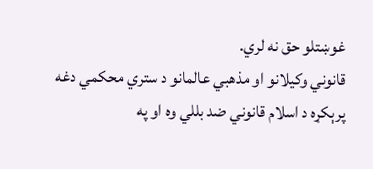غوښتلو حق نه لري.
قانوني وکيلانو او مذهبي عالمانو د ستري محکمي دغه پرېکړه د اسلام قانوني ضد بللي وه او په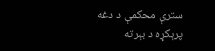سترې محکمې د دغه پرېکړه د بېرته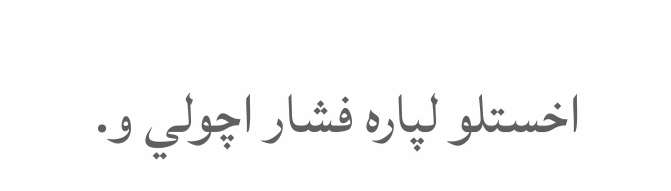اخستلو لپاره فشار اچولي و.